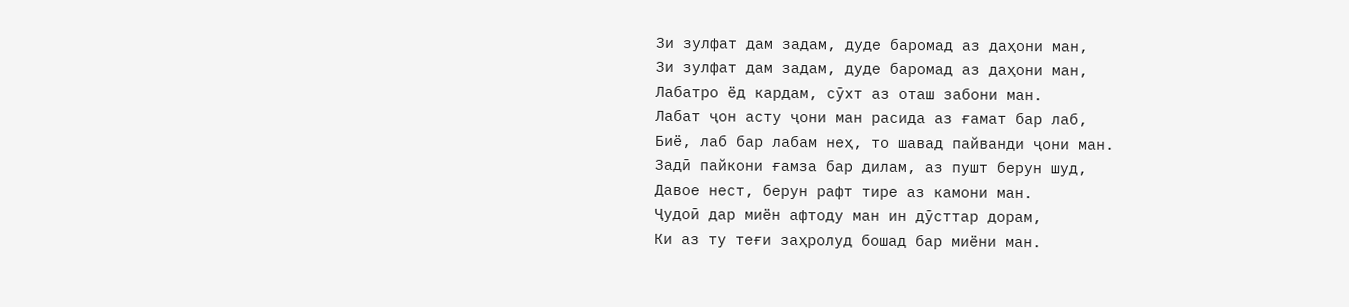Зи зулфат дам задам, дуде баромад аз даҳони ман,
Зи зулфат дам задам, дуде баромад аз даҳони ман,
Лабатро ёд кардам, сӯхт аз оташ забони ман.
Лабат ҷон асту ҷони ман расида аз ғамат бар лаб,
Биё, лаб бар лабам неҳ, то шавад пайванди ҷони ман.
Задӣ пайкони ғамза бар дилам, аз пушт берун шуд,
Давое нест, берун рафт тире аз камони ман.
Ҷудоӣ дар миён афтоду ман ин дӯсттар дорам,
Ки аз ту теғи заҳролуд бошад бар миёни ман.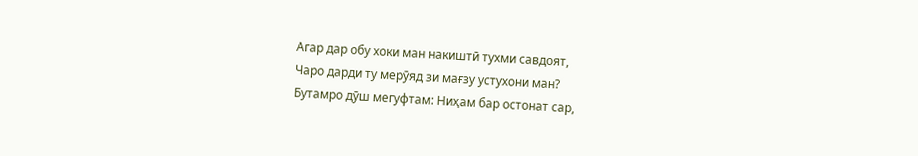Агар дар обу хоки ман накиштӣ тухми савдоят,
Чаро дарди ту мерӯяд зи мағзу устухони ман?
Бутамро дӯш мегуфтам: Ниҳам бар остонат сар,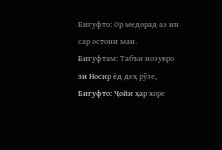Бигуфто: Ор медорад аз ин сар остони ман.
Бигуфтам: Табъи нозукро зи Носир ёд деҳ рӯзе,
Бигуфто: Ҷойи ҳар хоре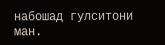набошад гулситони ман.